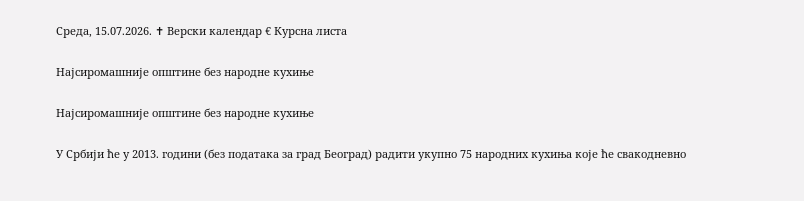Среда, 15.07.2026. ✝ Верски календар € Курсна листа

Најсиромашније општине без народне кухиње

Најсиромашније општине без народне кухиње

У Србији ће у 2013. години (без података за град Београд) радити укупно 75 народних кухиња које ће свакодневно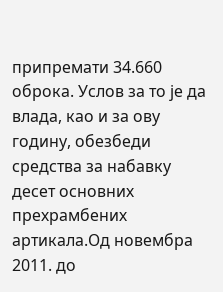припремати 34.660 оброка. Услов за то је да влада, као и за ову годину, обезбеди средства за набавку десет основних прехрамбених артикала.Од новембра 2011. до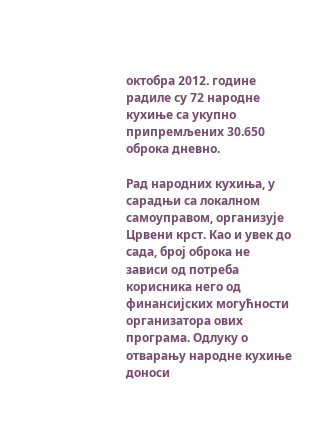октобра 2012. године радиле су 72 народне кухиње са укупно припремљених 30.650 оброка дневно.

Рад народних кухиња, у сарадњи са локалном самоуправом, организује Црвени крст. Као и увек до сада, број оброка не зависи од потреба корисника него од финансијских могућности организатора ових програма. Одлуку о отварању народне кухиње доноси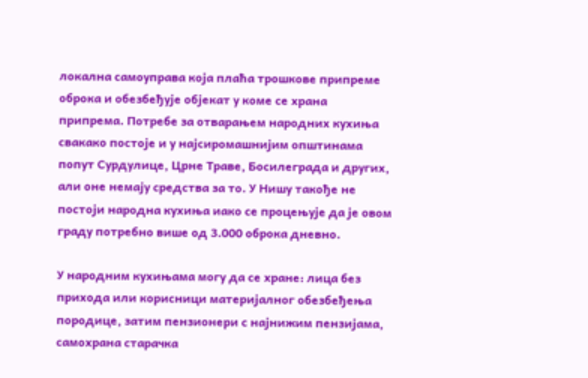локална самоуправа која плаћа трошкове припреме оброка и обезбеђује објекат у коме се храна припрема. Потребе за отварањем народних кухиња свакако постоје и у најсиромашнијим општинама попут Сурдулице, Црне Траве, Босилеграда и других, али оне немају средства за то. У Нишу такође не постоји народна кухиња иако се процењује да је овом граду потребно више од 3.000 оброка дневно.

У народним кухињама могу да се хране: лица без прихода или корисници материјалног обезбеђења породице, затим пензионери с најнижим пензијама, самохрана старачка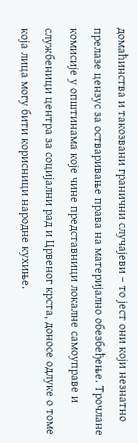домаћинства и такозвани гранични случајеви – то јест они који незнатно прелазе цензус за остваривање права на материјално обезбеђење. Трочлане комисије у општинама које чине представници локалне самоуправе и службеници центра за социјални рад и Црвеног крста, доносе одлуке о томе која лица могу бити корисници народне кухиње.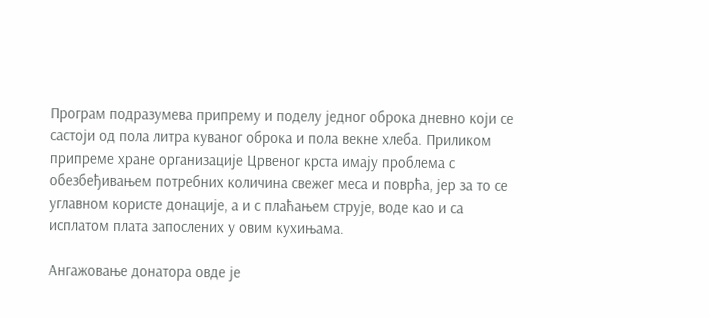Програм подразумева припрему и поделу једног оброка дневно који се састоји од пола литра куваног оброка и пола векне хлеба. Приликом припреме хране организације Црвеног крста имају проблема с обезбеђивањем потребних количина свежег меса и поврћа, јер за то се углавном користе донације, а и с плаћањем струје, воде као и са исплатом плата запослених у овим кухињама.

Ангажовање донатора овде је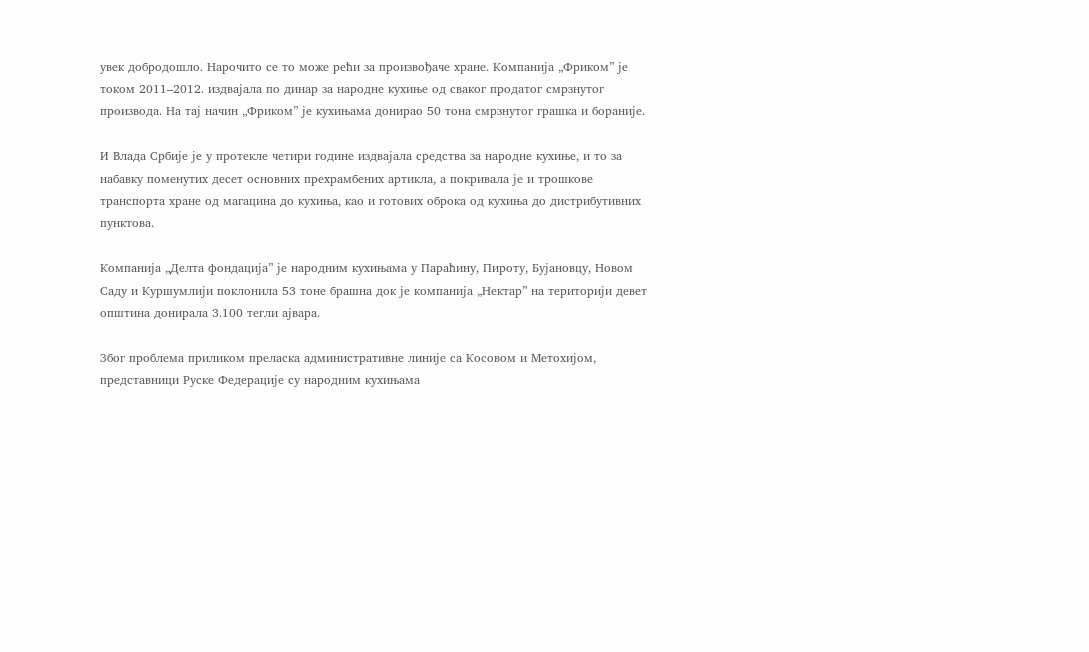увек добродошло. Нарочито се то може рећи за произвођаче хране. Компанија „Фриком” је током 2011–2012. издвајала по динар за народне кухиње од сваког продатог смрзнутог производа. На тај начин „Фриком” је кухињама донирао 50 тона смрзнутог грашка и бораније.

И Влада Србије је у протекле четири године издвајала средства за народне кухиње, и то за набавку поменутих десет основних прехрамбених артикла, а покривала је и трошкове транспорта хране од магацина до кухиња, као и готових оброка од кухиња до дистрибутивних пунктова.

Компанија „Делта фондација” је народним кухињама у Параћину, Пироту, Бујановцу, Новом Саду и Куршумлији поклонила 53 тоне брашна док је компанија „Нектар” на територији девет општина донирала 3.100 тегли ајвара.

Због проблема приликом преласка административне линије са Косовом и Метохијом, представници Руске Федерације су народним кухињама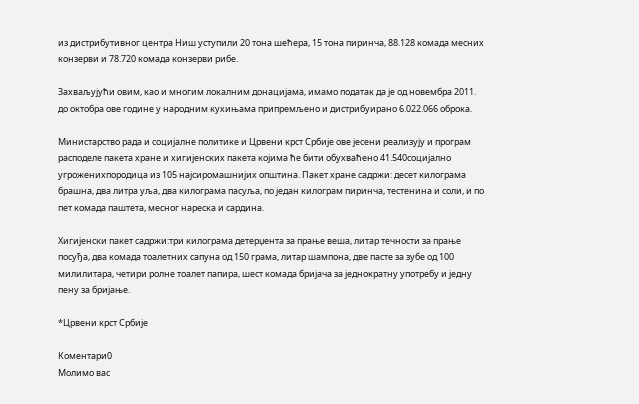из дистрибутивног центра Ниш уступили 20 тона шећера, 15 тона пиринча, 88.128 комада месних конзерви и 78.720 комада конзерви рибе.

Захваљујући овим, као и многим локалним донацијама, имамо податак да је од новембра 2011. до октобра ове године у народним кухињама припремљено и дистрибуирано 6.022.066 оброка.

Министарство рада и социјалне политике и Црвени крст Србије ове јесени реализују и програм расподеле пакета хране и хигијенских пакета којима ће бити обухваћено 41.540социјално угроженихпородица из 105 најсиромашнијих општина. Пакет хране садржи: десет килограма брашна, два литра уља, два килограма пасуља, по један килограм пиринча, тестенина и соли, и по пет комада паштета, месног нареска и сардина.

Хигијенски пакет садржи:три килограма детерџента за прање веша, литар течности за прање посуђа, два комада тоалетних сапуна од 150 грама, литар шампона, две пасте за зубе од 100 милилитара, четири ролне тоалет папира, шест комада бријача за једнократну употребу и једну пену за бријање.

*Црвени крст Србије

Коментари0
Молимо вас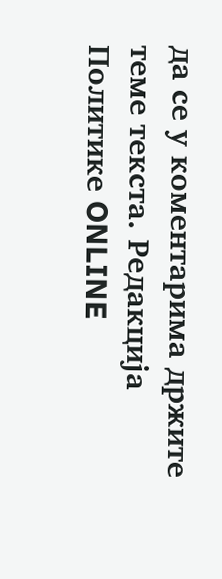да се у коментарима држите теме текста. Редакција Политике ONLINE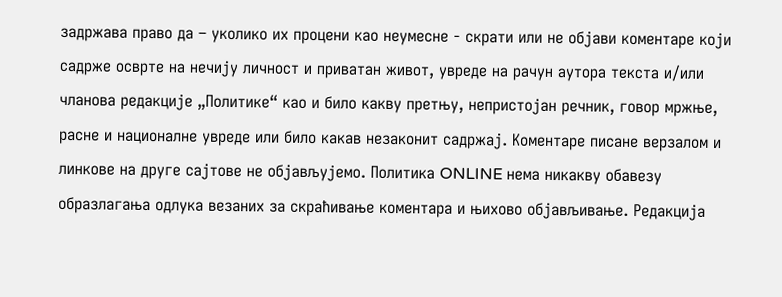задржава право да – уколико их процени као неумесне - скрати или не објави коментаре који садрже осврте на нечију личност и приватан живот, увреде на рачун аутора текста и/или чланова редакције „Политике“ као и било какву претњу, непристојан речник, говор мржње, расне и националне увреде или било какав незаконит садржај. Коментаре писане верзалом и линкове на друге сајтове не објављујемо. Политика ONLINE нема никакву обавезу образлагања одлука везаних за скраћивање коментара и њихово објављивање. Редакција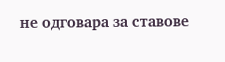не одговара за ставове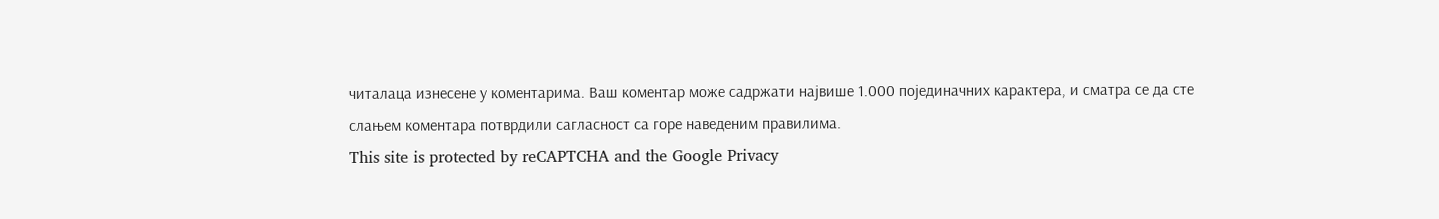читалаца изнесене у коментарима. Ваш коментар може садржати највише 1.000 појединачних карактера, и сматра се да сте слањем коментара потврдили сагласност са горе наведеним правилима.
This site is protected by reCAPTCHA and the Google Privacy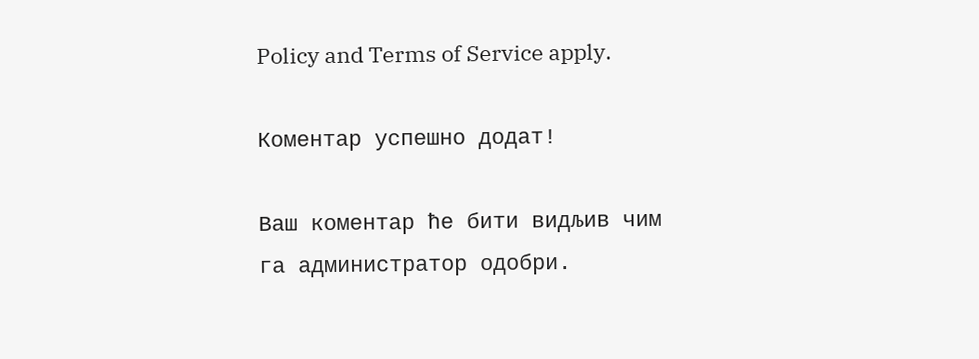Policy and Terms of Service apply.

Комeнтар успeшно додат!

Ваш комeнтар ћe бити видљив чим га администратор одобри.